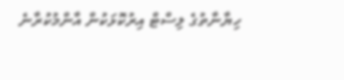ހިޔާނާތުގެ ލިސްޓް އިރުކޮޅަކުން އާންމުކުރާނެ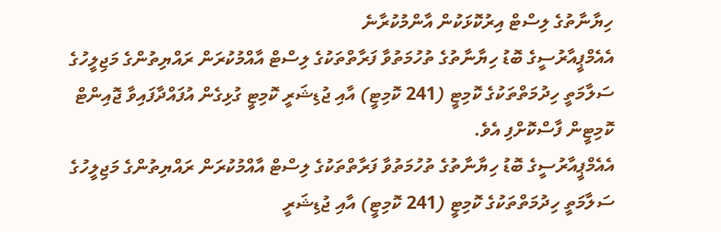ހިޔާނާތުގެ ލިސްޓް އިރުކޮޅަކުން އާންމުކުރާނެ
އެއެމްޕީއާރުސީގެ ބޮޑު ހިޔާނާތުގެ ތުހުމަތުވާ ފަރާތްތަކުގެ ލިސްޓް އާއްމުކުރަން ރައްޔިތުންގެ މަޖިލީހުގެ ސަލާމަތީ ހިދުމަތްތަކުގެ ކޮމިޓީ (241 ކޮމިޓީ) އާއި ޖުޑިޝަރީ ކޮމިޓީ ގުޅިގެން އުފައްދާފައިވާ ޖޮއިންޓް ކޮމިޓީން ފާސްކޮށްފި އެވެ.
އެއެމްޕީއާރުސީގެ ބޮޑު ހިޔާނާތުގެ ތުހުމަތުވާ ފަރާތްތަކުގެ ލިސްޓް އާއްމުކުރަން ރައްޔިތުންގެ މަޖިލީހުގެ ސަލާމަތީ ހިދުމަތްތަކުގެ ކޮމިޓީ (241 ކޮމިޓީ) އާއި ޖުޑިޝަރީ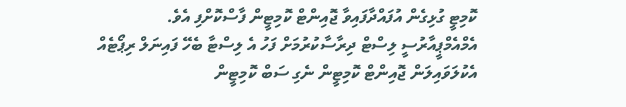ކޮމިޓީ ގުޅިގެން އުފައްދާފައިވާ ޖޮއިންޓް ކޮމިޓީން ފާސްކޮށްފި އެވެ.
އެމްއެމްޕީއާރުސީ ލިސްޓް ދިރާސާކުރުމަށް ފަހު އެ ލިސްޓާ ބެހޭ ފައިނަލް ރިޕޯޓެއް އެކުލަވައިލަން ޖޮއިންޓް ކޮމިޓީން ނެގި ސަބް ކޮމިޓީން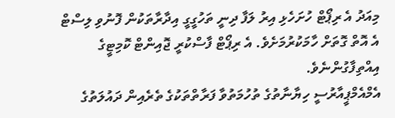މިއަދު އެ ރިޕޯޓް ހުށަހެޅި އިރު ލަފާ ދިނީ ތަހުގީގީ އިދާރާތަކުން ފޮނުވި ލިސްޓް އެ އޮތް ގޮތަށް ހާމަކުރުމަށެވެ. އެ ރިޕޯޓް ފާސްކުރީ ޖޮއިންޓް ކޮމިޓީގެ އިއްތިފާގުންނެވެ.
އެމްއެމްޕީއާރުސީ ހިޔާނާތުގެ ތުހުމަތުވާ ފަރާތްތަކުގެ ތެރެއިން ދައުލަތުގެ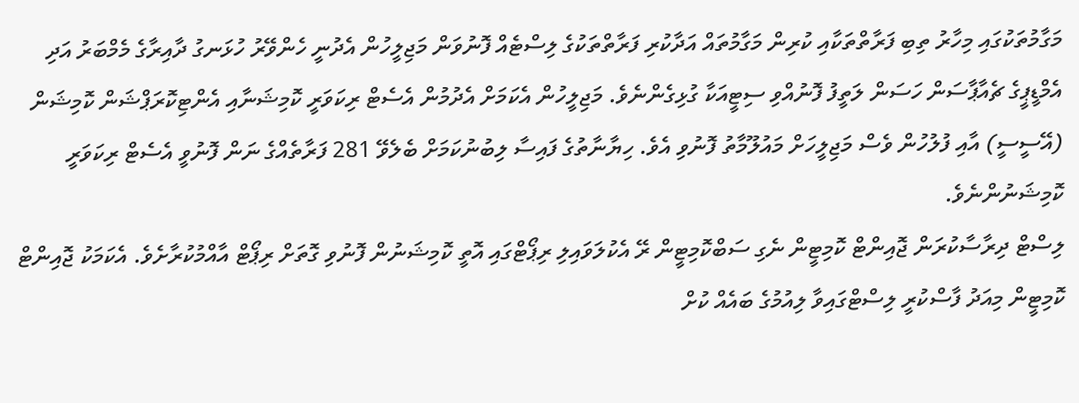މަގާމުތަކުގައި މިހާރު ތިބި ފަރާތްތަކާއި ކުރިން މަގާމުތައް އަދާކުރި ފަރާތްތަކުގެ ލިސްޓެއް ފޮނުވަން މަޖިލީހުން އެދުނީ ހެންވޭރު ހުޅަނގު ދާއިރާގެ މެމްބަރު އަދި އެމްޑީޕީގެ ޗެއާޕާސަން ހަސަން ލަތީފު ފޮނުއްވި ސިޓީއަކާ ގުޅިގެންނެވެ. މަޖިލީހުން އެކަމަށް އެދުމުން އެސެޓް ރިކަވަރީ ކޮމިޝަނާއި އެންޓިކޮރަޕްޝަން ކޮމިޝަން (އޭސީސީ) އާއި ފުލުހުން ވެސް މަޖިލީހަށް މައުލޫމާތު ފޮނުވި އެވެ. ހިޔާނާތުގެ ފައިސާ ލިބުނުކަމަށް ބެލެވޭ 281 ފަރާތެއްގެ ނަން ފޮނުވީ އެސެޓް ރިކަވަރީ ކޮމިޝަނުންނެވެ.
ލިސްޓް ދިރާސާކުރަން ޖޮއިންޓް ކޮމިޓީން ނެގި ސަބްކޮމިޓީން ރޭ އެކުލަވައިލި ރިޕޯޓްގައި އޮތީ ކޮމިޝަނުން ފޮނުވި ގޮތަށް ރިޕޯޓް އާއްމުކުރާށެވެ. އެކަމަކު ޖޮއިންޓް ކޮމިޓީން މިއަދު ފާސްކުރީ ލިސްޓްގައިވާ ލިއުމުގެ ބައެއް ކުށް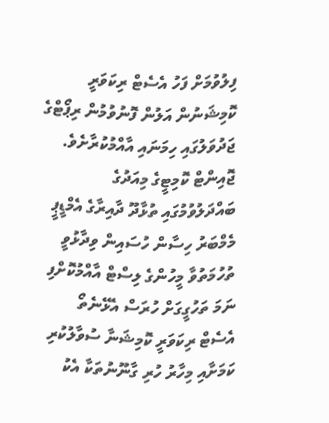ފިލުވުމަށް ފަހު އެސެޓް ރިކަވަރީ ކޮމިޝަނުން އަލުން ފޮނުވުމުން ރިޕޯޓްގެ ޖަދުވަލުގައި ހިމަނައި އާއްމުކުރާށެވެ.
ޖޮއިންޓް ކޮމިޓީގެ މިއަދުގެ ބައްދަލުވުމުގައި ތުޅާދޫ ދާއިރާގެ އެމްޑީޕީ މެމްބަރު ހިސާން ހުސައިން ވިދާޅުވީ ތުހުމަތުވާ މީހުންގެ ލިސްޓް އާއްމުކޮށްފި ނަމަ ތަހުގީގަށް ހުރަސް އެޅޭނެތޯ އެސެޓް ރިކަވަރީ ކޮމިޝަނާ ސުވާލުކުރި ކަމަށާއި މިހާރު ހުރި ގާނޫނުތަކާ އެކު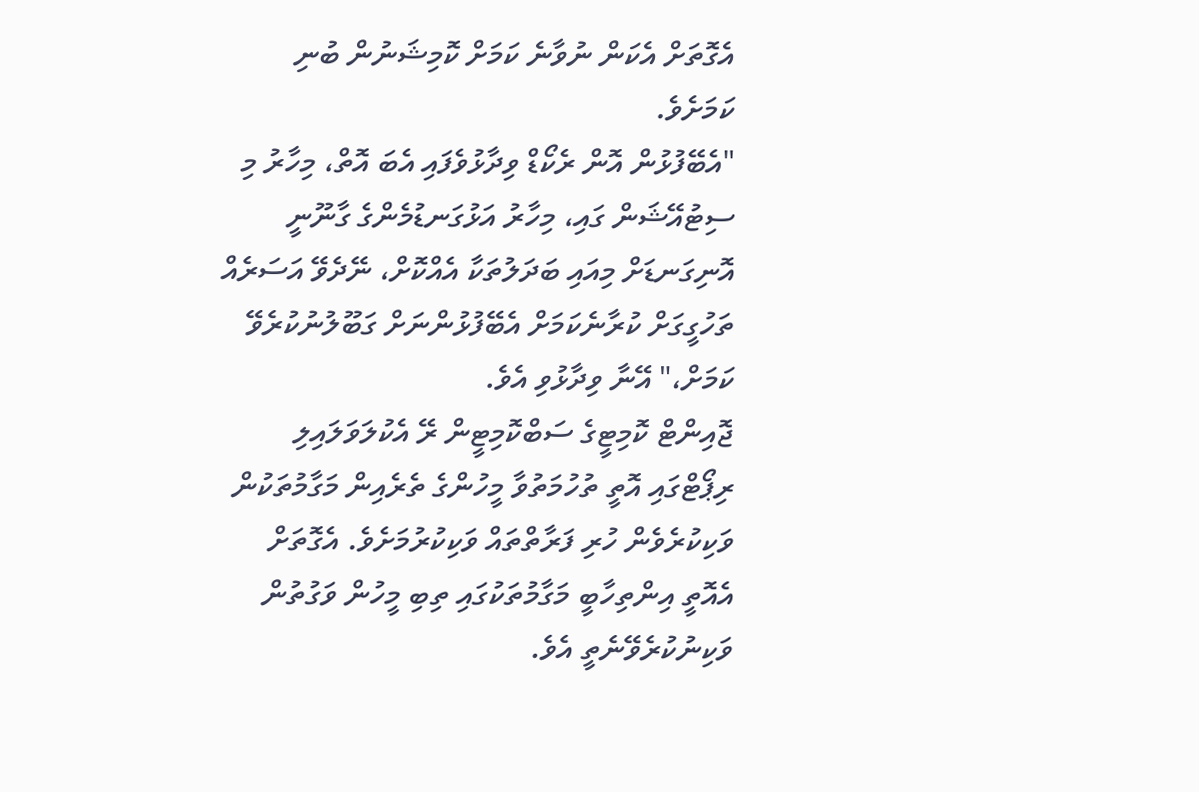އެގޮތަށް އެކަން ނުވާނެ ކަމަށް ކޮމިޝަނުން ބުނި ކަމަށެވެ.
"އެބޭފުޅުން އޮން ރެކޯޑް ވިދާޅުވެފައި އެބަ އޮތް، މިހާރު މި ސިޓުއޭޝަން ގައި، މިހާރު އަޅުގަނޑުމެންގެ ގާނޫނީ އޮނިގަނޑަށް މިއައި ބަދަލުތަކާ އެއްކޮށް، ނޭދެވޭ އަސަރެއް ތަހުގީގަށް ކުރާނެކަމަށް އެބޭފުޅުންނަށް ގަބޫލުނުކުރެވޭ ކަމަށް،" އޭނާ ވިދާޅުވި އެވެ.
ޖޮއިންޓް ކޮމިޓީގެ ސަބްކޮމިޓީން ރޭ އެކުލަވަލައިލި ރިޕޯޓްގައި އޮތީ ތުހުމަތުވާ މީހުންގެ ތެރެއިން މަގާމުތަކުން ވަކިކުރެވެން ހުރި ފަރާތްތައް ވަކިކުރުމަށެވެ. އެގޮތަށް އެއޮތީ އިންތިހާބީ މަގާމުތަކުގައި ތިބި މީހުން ވަގުތުން ވަކިނުކުރެވޭނެތީ އެވެ.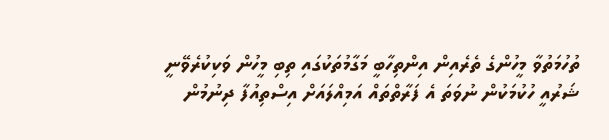ތުހުމަތުވާ މީހުންގެ ތެރެއިން އިންތިހާބީ މަގާމުތަކުގައި ތިބި މީހުން ވަކިކުރެވޭނީ ޝަރުއީ ހުކުމަކުން ނުވަތަ އެ ފަރާތްތައް އަމިއްލައަށް އިސްތިއުފާ ދިނުމުން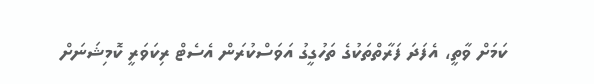ކަމަށް ވާތީ، އެފަދަ ފަރާތްތަކުގެ ތަހުގީގު އަވަސްކުރަން އެސެޓް ރިކަވަރީ ކޮމިޝަނަށް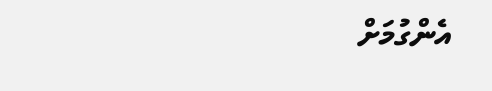އެންގުމަށް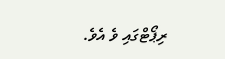ރިޕޯޓްގައި ވެ އެވެ.